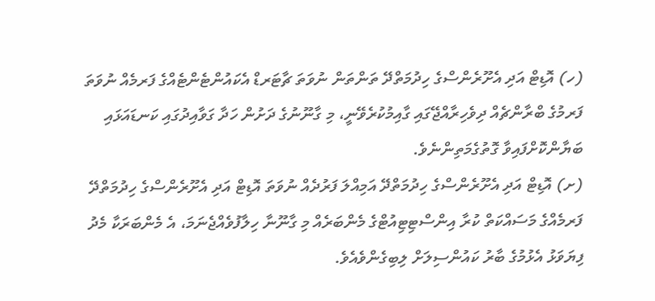(ހ) އޮޑިޓް އަދި އެށޫރެންސްގެ ހިދުމަތްދޭ ތަންތަން ނުވަތަ ޗާޓަރޑް އެކައުންޓެންޓެއްގެ ފަރމެއް ނުވަތަ ފަރމުގެ ބްރާންޗެއް ދިވެހިރާއްޖޭގައި ގާއިމުކުރެވޭނީ، މި ގާނޫނުގެ ދަށުން ހަދާ ގަވާއިދުގައި ކަނޑައަޅައި ބަޔާންކޮށްފައިވާ ގޮތުގެމަތިންނެވެ.
(ށ) އޮޑިޓް އަދި އެށޫރެންސްގެ ހިދުމަތްދޭ އަމިއްލަ ފަރުދެއް ނުވަތަ އޮޑިޓް އަދި އެށޫރެންސްގެ ހިދުމަތްދޭ ފަރމެއްގެ މަސައްކަތް ކުރާ އިންސްޓިޓިއުޓްގެ މެންބަރެއް މި ގާނޫނާ ހިލާފުވެއްޖެނަމަ، އެ މެންބަރަކާ މެދު ފިޔަވަޅު އެޅުމުގެ ބާރު ކައުންސިލަށް ލިބިގެންވެއެވެ.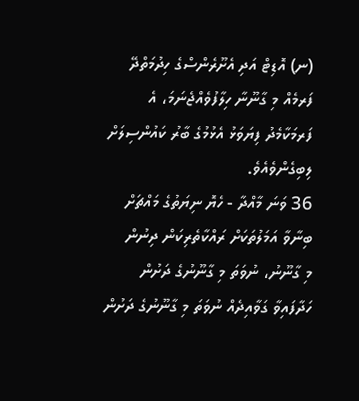(ނ) އޮޑިޓް އަދި އެށޫރެންސްގެ ހިދުމަތްދޭ ފަރމެއް މި ގާނޫނާ ހިލާފުވެއްޖެނަމަ، އެ ފަރމަކާމެދު ފިޔަވަޅު އެޅުމުގެ ބާރު ކައުންސިލަށް ލިބިގެންވެއެވެ.
36 ވަނަ މާއްދާ - ހެޔޮ ނިޔަތުގެ މައްޗަށް ބިނާވާ އަމަލުތަކަށް ރައްކާތެރިކަން ދިނުން
މި ގާނޫނު، ނުވަތަ މި ގާނޫނުގެ ދަށުން ހަދާފައިވާ ގަވާއިދެއް ނުވަތަ މި ގާނޫނުގެ ދަށުން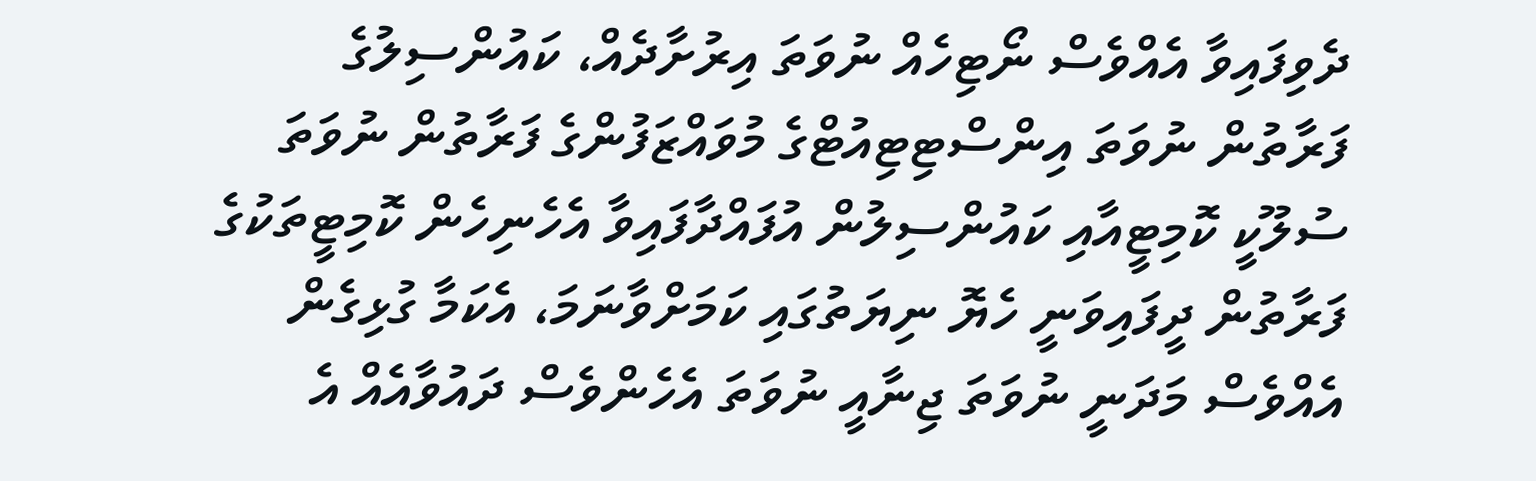ދެވިފައިވާ އެއްވެސް ނޯޓިހެއް ނުވަތަ އިރުށާދެއް، ކައުންސިލުގެ ފަރާތުން ނުވަތަ އިންސްޓިޓިއުޓްގެ މުވައްޒަފުންގެ ފަރާތުން ނުވަތަ ސުލޫކީ ކޮމިޓީއާއި ކައުންސިލުން އުފައްދާފައިވާ އެހެނިހެން ކޮމިޓީތަކުގެ ފަރާތުން ދީފައިވަނީ ހެޔޮ ނިޔަތުގައި ކަމަށްވާނަމަ، އެކަމާ ގުޅިގެން އެއްވެސް މަދަނީ ނުވަތަ ޖިނާއީ ނުވަތަ އެހެންވެސް ދައުވާއެއް އެ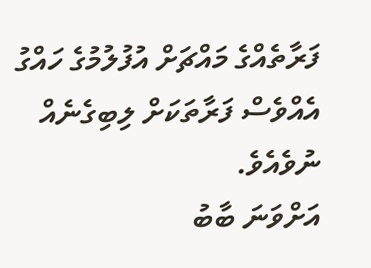ފަރާތެއްގެ މައްޗަށް އުފުލުމުގެ ހައްގު އެއްވެސް ފަރާތަކަށް ލިބިގެނެއް ނުވެއެވެ.
އަށްވަނަ ބާބު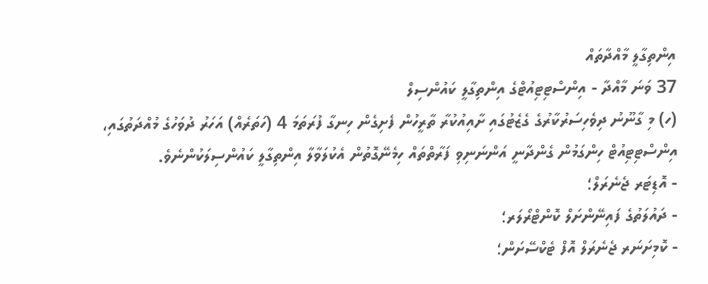އިންތިގާލީ މާއްދާތައް
37 ވަނަ މާއްދާ - އިންސްޓިޓިއުޓްގެ އިންތިގާލީ ކައުންސިލް
(ހ) މި ގާނޫނު ދިވެހިސަރުކާރުގެ ގެޒެޓުގައި ށާއިއުކުރާ ތާރީހުން ފެށިގެން ހިނގާ ފުރަތަމަ 4 (ހަތަރެއް) އަހަރު ދުވަހުގެ މުއްދަތުގައި، އިންސްޓިޓިއުޓް ހިންގަމުން ގެންދާނީ އަންނަނިވި ފަރާތްތައް ހިމެނޭގޮތުން އެކުލަވާލާ އިންތިގާލީ ކައުންސިލަކުންނެވެ.
- އޮޑިޓަރ ޖެނެރަލް؛
- ދައުލަތުގެ ފައިނޭންށަލް ކޮންޓްރޯލަރ؛
- ކޮމިށަނަރ ޖެނެރަލް އޮފް ޓެކްސޭށަން؛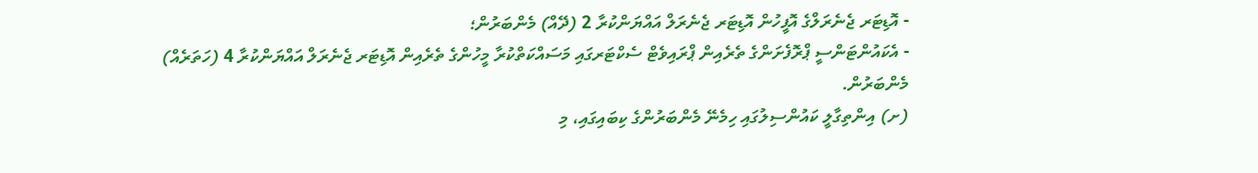- އޮޑިޓަރ ޖެނެރަލްގެ އޮފީހުން އޮޑިޓަރ ޖެނެރަލް އައްޔަންކުރާ 2 (ދޭއް) މެންބަރުން؛
- އެކައުންޓަންސީ ޕްރޮފެށަންގެ ތެރެއިން ޕްރައިވެޓް ސެކްޓަރގައި މަސައްކަތްކުރާ މީހުންގެ ތެރެއިން އޮޑިޓަރ ޖެނެރަލް އައްޔަންކުރާ 4 (ހަތަރެއް) މެންބަރުން.
(ށ) އިންތިގާލީ ކައުންސިލުގައި ހިމެނޭ މެންބަރުންގެ ކިބައިގައި، މި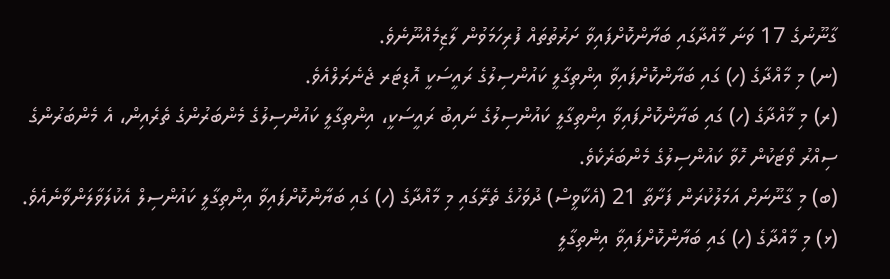ގާނޫނުގެ 17 ވަނަ މާއްދާގައި ބަޔާންކޮށްފައިވާ ށަރުތުތައް ފުރިހަމަވުން ލާޒިމެއްނޫނެވެ.
(ނ) މި މާއްދާގެ (ހ) ގައި ބަޔާންކޮށްފައިވާ އިންތިގާލީ ކައުންސިލުގެ ރައީސަކީ އޮޑިޓަރ ޖެނެރަލްއެވެ.
(ރ) މި މާއްދާގެ (ހ) ގައި ބަޔާންކޮށްފައިވާ އިންތިގާލީ ކައުންސިލުގެ ނައިބު ރައީސަކީ، އިންތިގާލީ ކައުންސިލުގެ މެންބަރުންގެ ތެރެއިން، އެ މެންބަރުންގެ ސިއްރު ވޯޓަކުން ހޮވާ ކައުންސިލުގެ މެންބަރެކެވެ.
(ބ) މި ގާނޫނަށް އަމަލުކުރަން ފަށާތާ 21 (އެކާވީސް) ދުވަހުގެ ތެރޭގައި މި މާއްދާގެ (ހ) ގައި ބަޔާންކޮށްފައިވާ އިންތިގާލީ ކައުންސިލް އެކުލަވާލަންވާނެއެވެ.
(ޅ) މި މާއްދާގެ (ހ) ގައި ބަޔާންކޮށްފައިވާ އިންތިގާލީ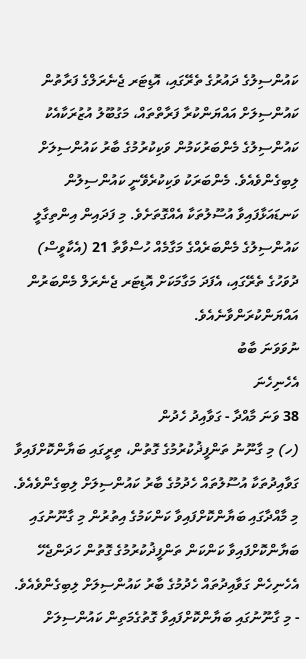ކައުންސިލުގެ ދައުރުގެ ތެރޭގައި، އޮޑިޓަރ ޖެނެރަލްގެ ފަރާތުން ކައުންސިލަށް އައްޔަންކުރާ ފަރާތްތައް، މަގުބޫލު އުޒުރަކާއެކު ކައުންސިލުގެ މެންބަރުކަމުން ވަކިކުރުމުގެ ބާރު ކައުންސިލަށް ލިބިގެންވެއެވެ. މެންބަރަކު ވަކިކުރެވޭނީ ކައުންސިލުން ކަނޑައަޅާފައިވާ އުސޫލުތަކާ އެއްގޮތަށެވެ. މި ފަދައިން އިންތިގާލީ ކައުންސިލުގެ މެންބަރެއްގެ މަގާމެއް ހުސްވާތާ 21 (އެކާވީސް) ދުވަހުގެ ތެރޭގައި، އެފަދަ މަގާމަކަށް އޮޑިޓަރ ޖެނެރަލް މެންބަރުން އައްޔަންކުރަންވާނެއެވެ.
ނުވަވަނަ ބާބު
އެހެނިހެނަ
38 ވަނަ މާއްދާ - ގަވާއިދު ހެދުން
(ހ) މި ގާނޫނު ތަންފީޛުކުރުމުގެ ގޮތުން، ތިރީގައި ބަޔާންކޮށްފައިވާ ގަވާއިދުތަކާ އުސޫލުތައް ހެދުމުގެ ބާރު ކައުންސިލަށް ލިބިގެންވެއެވެ. މި މާއްދާގައި ބަޔާންކޮށްފައިވާ ކަންކަމުގެ އިތުރުން މި ގާނޫނުގައި ބަޔާންކޮށްފައިވާ ކަންކަން ތަންފީޛުކުރުމުގެ ގޮތުން ހަދަންޖެހޭ އެހެނިހެން ގަވާއިދުތައް ހެދުމުގެ ބާރު ކައުންސިލަށް ލިބިގެންވެއެވެ.
- މި ގާނޫނުގައި ބަޔާންކޮށްފައިވާ ގޮތުގެމަތިން ކައުންސިލަށް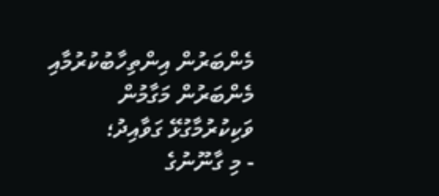މެންބަރުން އިންތިހާބުކުރުމާއި މެންބަރުން މަގާމުން ވަކިކުރުމާގުޅޭ ގަވާއިދު؛
- މި ގާނޫނުގެ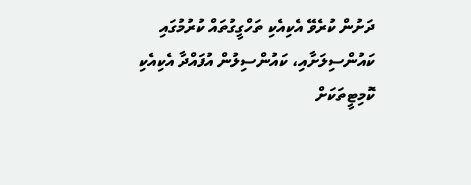ދަށުން ކުރެވޭ އެކިއެކި ތަހްގީގުތައް ކުރުމުގައި ކައުންސިލަށާއި، ކައުންސިލުން އުފައްދާ އެކިއެކި ކޮމިޓީތަކަށް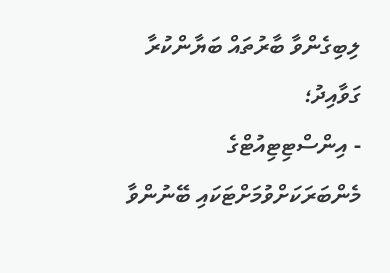ލިބިގެންވާ ބާރުތައް ބަޔާންކުރާ ގަވާއިދު؛
- އިންސްޓިޓިއުޓްގެ މެންބަރަކަށްވުމަށްޓަކައި ބޭނުންވާ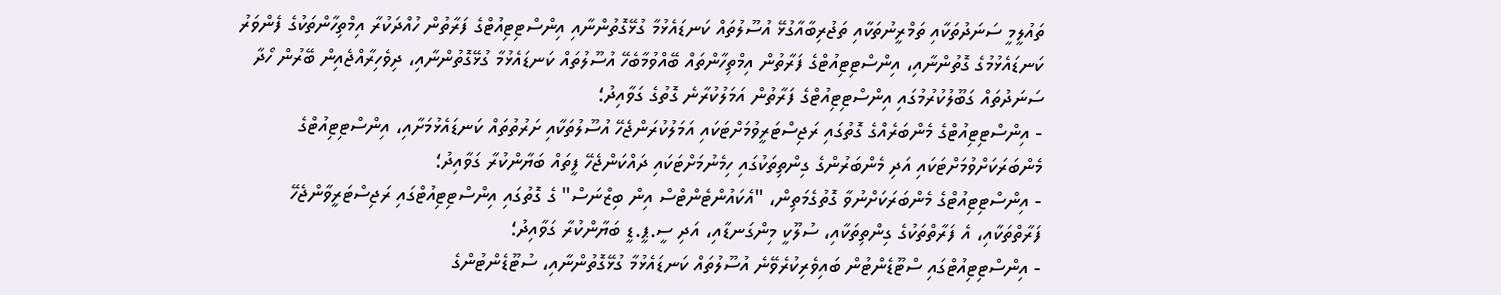ތައުލީމީ ސަނަދުތަކާއި ތަމްރީނުތަކާއި ތަޖުރިބާއާގުޅޭ އުސޫލުތައް ކަނޑައެޅުމާ ގުޅޭގޮތުންނާއި އިންސްޓިޓިއުޓްގެ ފަރާތުން ހުއްދަކުރާ އިމްތިހާންތަކުގެ ފެންވަރު ކަނޑައެޅުމުގެ ގޮތުންނާއި، އިންސްޓިޓިއުޓްގެ ފަރާތުން އިމްތިހާންތައް ބޭއްވުމާބެހޭ އުސޫލުތައް ކަނޑައެޅުމާ ގުޅޭގޮތުންނާއި، ދިވެހިރާއްޖެއިން ބޭރުން ހޯދާ ސަނަދުތައް ގަބޫލުކުރުމުގައި އިންސްޓިޓިއުޓްގެ ފަރާތުން އަމަލުކުރާނެ ގޮތުގެ ގަވާއިދު؛
- އިންސްޓިޓިއުޓްގެ މެންބަރެއްގެ ގޮތުގައި ރަޖިސްޓަރީވުމަށްޓަކައި އަމަލުކުރަންޖެހޭ އުސޫލުތަކާއި ށަރުތުތައް ކަނޑައެޅުމަށާއި، އިންސްޓިޓިއުޓްގެ މެންބަރަކަށްވުމަށްޓަކައި އަދި މެންބަރުންގެ ގިންތިތަކުގައި ހިމެނުމަށްޓަކައި ދައްކަންޖެހޭ ފީތައް ބަޔާންކުރާ ގަވާއިދު؛
- އިންސްޓިޓިއުޓްގެ މެންބަރަކަށްނުވާ ގޮތުގެމަތިން، "އެކައުންޓެންޓްސް އިން ބިޒްނަސް" ގެ ގޮތުގައި އިންސްޓިޓިއުޓްގައި ރަޖިސްޓަރީވާންޖެހޭ ފަރާތްތަކާއި، އެ ފަރާތްތަކުގެ ގިންތިތަކާއި، ސުލޫކީ މިންގަނޑާއި، އަދި ސީ.ޕީ.ޑީ ބަޔާންކުރާ ގަވާއިދު؛
- އިންސްޓިޓިއުޓްގައި ސްޓޫޑެންޓުން ބައިވެރިކުރެވޭނެ އުސޫލުތައް ކަނޑައެޅުމާ ގުޅޭގޮތުންނާއި، ސުޓޫޑެންޓުންގެ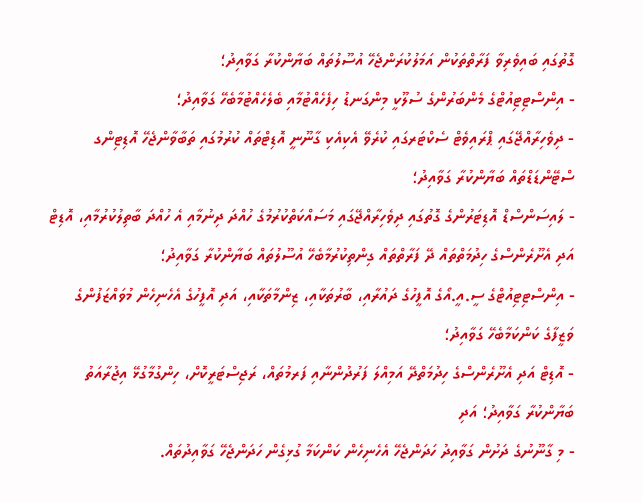ގޮތުގައި ބައިވެރިވާ ފަރާތްތަކުން އަމަލުކުރަންޖެހޭ އުސޫލުތައް ބަޔާންކުރާ ގަވާއިދު؛
- އިންސްޓިޓިއުޓްގެ މެންބަރުންގެ ސުލޫކީ މިންގަނޑު ހިފެހެއްޓުމާއި ބެލެހެއްޓުމާބެހޭ ގަވާއިދު؛
- ދިވެހިރާއްޖޭގައި ޕްރައިވެޓް ސެކްޓަރގައި ކުރެވޭ އެކިއެކި ގާނޫނީ އޮޑިޓްތައް ކުރުމުގައި ތަބާވާންޖެހޭ އޮޑިޓިންގ ސްޓޭންޑަޑްތައް ބަޔާންކުރާ ގަވާއިދު؛
- ލައިސަންސްޑް އޮޑިޓަރުންގެ ގޮތުގައި ދިވެހިރާއްޖޭގައި މަސައްކަތްކުރުމުގެ ހުއްދަ ދިނުމާއި އެ ހުއްދަ ބާތިލުކުރުމާއި، އޮޑިޓް އަދި އެށޫރެންސްގެ ހިދުމަތްތައް ދޭ ފަރާތްތައް ގިންތިކުރުމާބެހޭ އުސޫލުތައް ބަޔާންކުރާ ގަވާއިދު؛
- އިންސްޓިޓިއުޓްގެ ސީ.އީ.އޯގެ އޮފީހުގެ ދައުރާއި، ބާރުތަކާއި، ޒިންމާތަކާއި، އަދި އޮފީހުގެ އެހެނިހެން މުވައްޒަފުންގެ ވަޒީފާގެ ކަންކަމާބެހޭ ގަވާއިދު؛
- އޮޑިޓް އަދި އެށޫރެންސްގެ ހިދުމަތްދޭ އަމިއްލަ ފަރުދުންނާއި ފަރމުތައް، ރަޖިސްޓަރީކޮށް، ހިންގުމާގުޅޭ އިޖުރާއަތު ބަޔާންކުރާ ގަވާއިދު؛ އަދި
- މި ގާނޫނުގެ ދަށުން ގަވާއިދު ހަދަންޖެހޭ އެހެނިހެން ކަންކަމާ ގުޅިގެން ހަދަންޖެހޭ ގަވާއިދުތައް.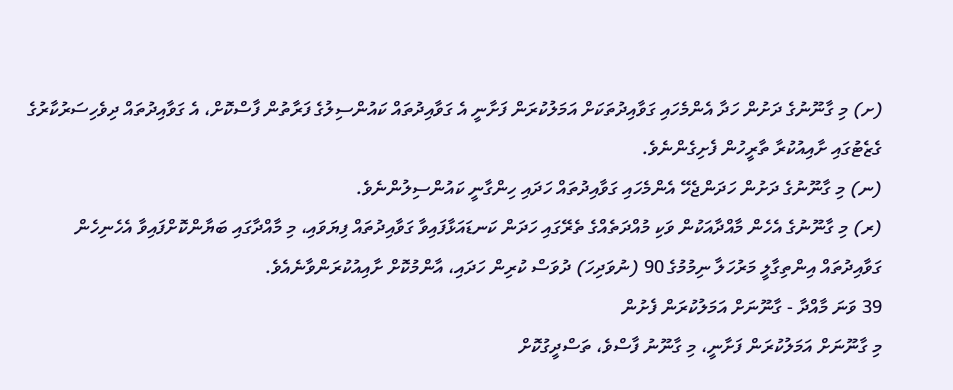(ށ) މި ގާނޫނުގެ ދަށުން ހަދާ އެންމެހައި ގަވާއިދުތަކަށް އަމަލުކުރަން ފަށާނީ އެ ގަވާއިދުތައް ކައުންސިލުގެ ފަރާތުން ފާސްކޮށް، އެ ގަވާއިދުތައް ދިވެހިސަރުކާރުގެ ގެޒެޓުގައި ށާއިއުކުރާ ތާރީހުން ފެށިގެންނެވެ.
(ނ) މި ގާނޫނުގެ ދަށުން ހަދަންޖެހޭ އެންމެހައި ގަވާއިދުތައް ހަދައި ހިންގާނީ ކައުންސިލުންނެވެ.
(ރ) މި ގާނޫނުގެ އެހެން މާއްދާއަކުން ވަކި މުއްދަތެއްގެ ތެރޭގައި ހަދަން ކަނޑައަޅާފައިވާ ގަވާއިދުތައް ފިޔަވައި، މި މާއްދާގައި ބަޔާންކޮށްފައިވާ އެހެނިހެން ގަވާއިދުތައް އިންތިގާލީ މަރުހަލާ ނިމުމުގެ 90 (ނުވަދިހަ) ދުވަސް ކުރިން ހަދައި، އާންމުކޮށް ށާއިއުކުރަންވާނެއެވެ.
39 ވަނަ މާއްދާ - ގާނޫނަށް އަމަލުކުރަން ފެށުން
މި ގާނޫނަށް އަމަލުކުރަން ފަށާނީ، މި ގާނޫނު ފާސްވެ، ތަސްދީގުކޮށް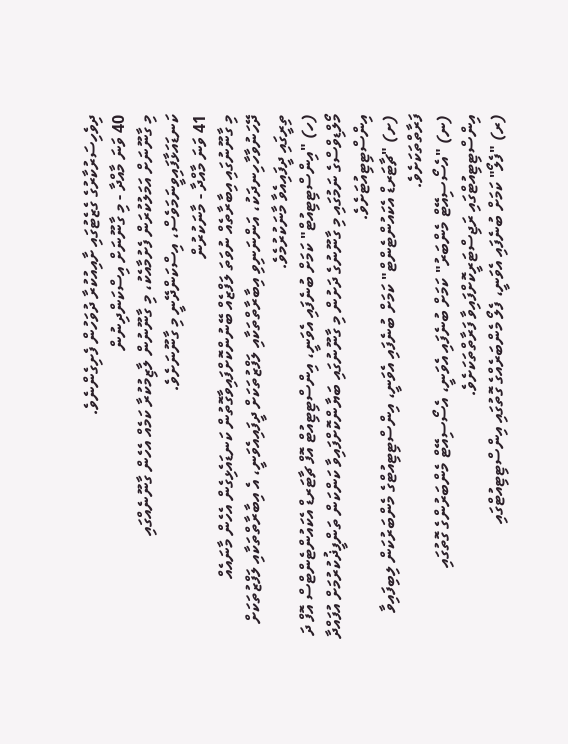ދިވެހިސަރުކާރުގެ ގެޒެޓުގައި ށާއިއުކުރާ ދުވަހުން ފެށިގެންނެވެ.
40 ވަނަ މާއްދާ - މި ގާނޫނަށް އިސްކަންދިނުން
މި ގާނޫނަށް އަމަލުކުރަން ފެށުމާއެކު، މި ގާނޫނުން ލާޒިމުކުރާ ކަމެއް އެހެން ގާނޫނެއްގައި ކަނޑައަޅާފައިވީނަމަވެސް، އިސްކަންދޭނީ މި ގާނޫނަށެވެ.
41 ވަނަ މާއްދާ - މާނަކުރުން
މި ގާނޫނުގައި އިބާރާތެއް ނުވަތަ ލަފްޒެއް ބޭނުންކޮށްފައިވާގޮތުން ކަނޑައެޅިގެން އެހެން މާނައެއް ދޭހަނުވާހާހިނދަކު، އަންނަނިވި އިބާރާތްތަކާއި ލަފްޒުތަކަށް ދީފައިއެވަނީ، އެ އިބާރާތްތަކާއި ލަފްޒުތަކަށް ތިރީގައި ދީފައިއެވާ މާނަކުރުމެވެ.
(ހ) "އިންސްޓިޓިއުޓް" ކަމަށް ބުނެފައި އެވަނީ، އިންސްޓިޓިއުޓް އޮފް ޗާޓަރޑް އެކައުންޓެންޓްސް އޮފް ދަ މޯލްޑިވްސްގެ ނަމުގައި މި ގާނޫނުގެ ދަށުން މި ގާނޫނުގައި ބަޔާންކޮށްފައިވާ ކަންކަން ތަންފީޛުކުރުމަށް އުފައްދާ އިންސްޓިޓިއުޓަށެވެ.
(ށ) "ޗާޓަރޑް އެކައުންޓެންޓް" ކަމަށް ބުނެފައި އެވަނީ، އިންސްޓިޓިއުޓްގެ މެންބަރުކަން ލިބިފައިވާ ފަރާތްތަކަށެވެ.
(ނ) "އެސޯސިއޭޓް މެންބަރު" ކަމަށް ބުނެފައި އެވަނީ، އެސޯސިއޭޓް މެންބަރުންގެ ގޮތުގައި އިންސްޓިޓިއުޓްގައި ރަޖިސްޓަރީކޮށްފައިވާ ފަރާތްތަކަށެވެ.
(ރ) "ފެލޯ" ކަމަށް ބުނެފައި އެވަނީ، ފެލޯ މެންބަރެއްގެ ގޮތުގައި އިންސްޓިޓިއުޓްގައި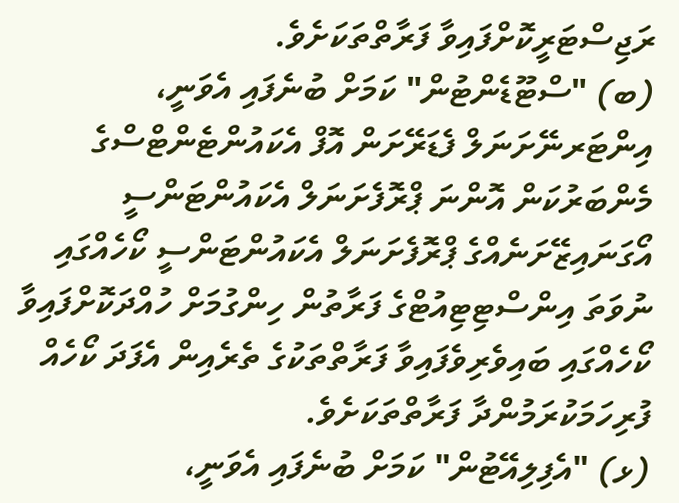ރަޖިސްޓަރީކޮށްފައިވާ ފަރާތްތަކަށެވެ.
(ބ) "ސްޓޫޑެންޓުން" ކަމަށް ބުނެފައި އެވަނީ، އިންޓަރނޭށަނަލް ފެޑަރޭށަން އޮފް އެކައުންޓެންޓްސްގެ މެންބަރުކަން އޮންނަ ޕްރޮފެށަނަލް އެކައުންޓަންސީ އޯގަނައިޒޭށަނެއްގެ ޕްރޮފެށަނަލް އެކައުންޓަންސީ ކޯހެއްގައި ނުވަތަ އިންސްޓިޓިއުޓްގެ ފަރާތުން ހިންގުމަށް ހުއްދަކޮށްފައިވާ ކޯހެއްގައި ބައިވެރިވެފައިވާ ފަރާތްތަކުގެ ތެރެއިން އެފަދަ ކޯހެއް ފުރިހަމަކުރަމުންދާ ފަރާތްތަކަށެވެ.
(ޅ) "އެފިލިއޭޓުން" ކަމަށް ބުނެފައި އެވަނީ،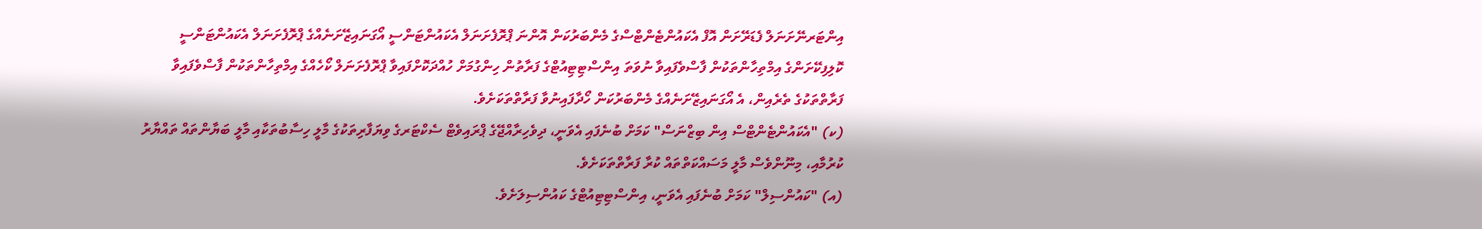އިންޓަރނޭށަނަލް ފެޑަރޭށަން އޮފް އެކައުންޓެންޓްސްގެ މެންބަރުކަން އޮންނަ ޕްރޮފެށަނަލް އެކައުންޓަންސީ އޯގަނައިޒޭށަނެއްގެ ޕްރޮފެށަނަލް އެކައުންޓަންސީ ކޮލިފިކޭށަންގެ އިމްތިހާންތަކުން ފާސްވެފައިވާ ނުވަތަ އިންސްޓިޓިއުޓްގެ ފަރާތުން ހިންގުމަށް ހުއްދަކޮށްފައިވާ ޕްރޮފެށަނަލް ކޯހެއްގެ އިމްތިހާންތަކުން ފާސްވެފައިވާ ފަރާތްތަކުގެ ތެރެއިން، އެ އޯގަނައިޒޭށަނެއްގެ މެންބަރުކަން ހޯދާފައިނުވާ ފަރާތްތަކަށެވެ.
(ކ) "އެކައުންޓެންޓްސް އިން ބިޒްނަސް" ކަމަށް ބުނެފައި އެވަނީ، ދިވެހިރާއްޖޭގެ ޕްރައިވެޓް ސެކްޓަރގެ ވިޔަފާރިތަކުގެ މާލީ ހިސާބުތަކާއި މާލީ ބަޔާންތައް ތައްޔާރު ކުރުމާއި، މިނޫންވެސް މާލީ މަސައްކަތްތައް ކުރާ ފަރާތްތަކަށެވެ.
(އ) "ކައުންސިލް" ކަމަށް ބުނެފައި އެވަނީ، އިންސްޓިޓިއުޓްގެ ކައުންސިލަށެވެ.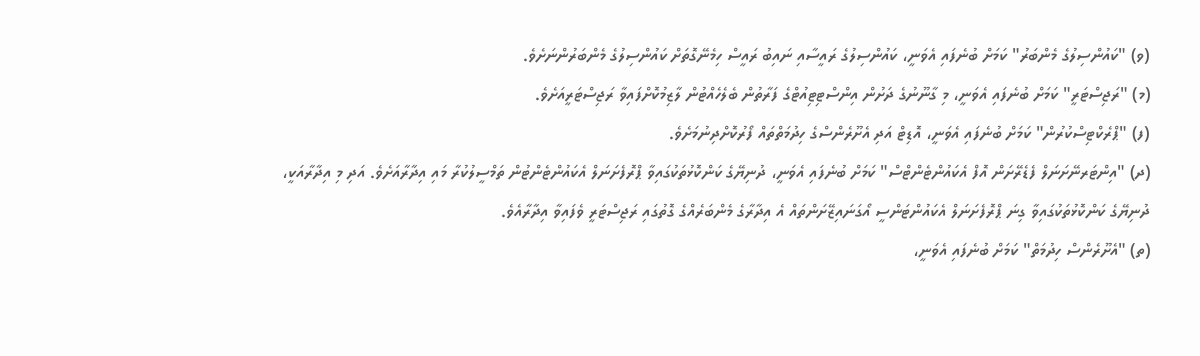(ވ) "ކައުންސިލުގެ މެންބަރު" ކަމަށް ބުނެފައި އެވަނީ، ކައުންސިލުގެ ރައީސާއި ނައިބު ރައީސް ހިމެނޭގޮތަށް ކައުންސިލުގެ މެންބަރުންނަށެވެ.
(މ) "ރަޖިސްޓަރީ" ކަމަށް ބުނެފައި އެވަނީ، މި ގާނޫނުގެ ދަށުން އިންސްޓިޓިއުޓްގެ ފަރާތުން ބެލެހެއްޓުން ލާޒިމުކޮށްފައިވާ ރަޖިސްޓަރީއަށެވެ.
(ފ) "ޕްރެކްޓިސްކުރުން" ކަމަށް ބުނެފައި އެވަނީ، އޮޑިޓް އަދި އެށޫރެންސްގެ ހިދުމަތްތައް ފޯރުކޮށްދިނުމަށެވެ.
(ދ) "އިންޓަރނޭށަނަލް ފެޑެރޭށަން އޮފް އެކައުންޓެންޓްސް" ކަމަށް ބުނެފައި އެވަނީ، ދުނިޔޭގެ ކަންކޮޅުތަކުގައިވާ ޕްރޮފެށަނަލް އެކައުންޓެންޓުން ތަމްސީލުކުރާ މައި އިދާރާއަށެވެ. އަދި މި އިދާރާއަކީ، ދުނިޔޭގެ ކަންކޮޅުތަކުގައިވާ ގިނަ ޕްރޮފެށަނަލް އެކައުންޓަންސީ އޯގަނައިޒޭށަންތައް އެ އިދާރާގެ މެންބަރެއްގެ ގޮތުގައި ރަޖިސްޓަރީ ވެފައިވާ އިދާރާއެވެ.
(ތ) "އެށޫރެންސް ހިދުމަތް" ކަމަށް ބުނެފައި އެވަނީ،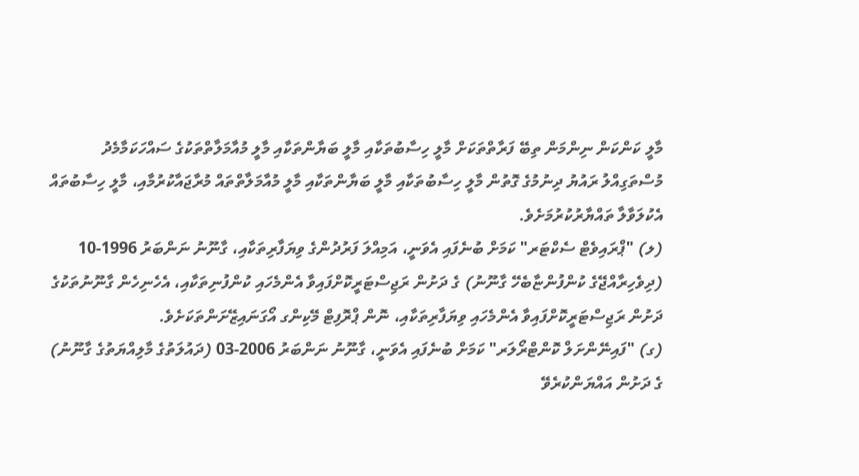މާލީ ކަންކަން ނިންމަން ތިބޭ ފަރާތްތަކަށް މާލީ ހިސާބުތަކާއި މާލީ ބަޔާންތަކާއި މާލީ މުއާމަލާތްތަކުގެ ސައްހަކަމާމެދު މުސްތަގިއްލު ރައުޔު ދިނުމުގެ ގޮތުން މާލީ ހިސާބުތަކާއި މާލީ ބަޔާންތަކާއި މާލީ މުއާމަލާތްތައް މުރާޖައާކުރުމާއި، މާލީ ހިސާބުތައް އެކުލަވާލާ ތައްޔާރުކުރުމަށެވެ.
(ލ) "ޕްރައިވެޓް ސެކްޓަރ" ކަމަށް ބުނެފައި އެވަނީ، އަމިއްލަ ފަރުދުންގެ ވިޔަފާރިތަކާއި، ގާނޫނު ނަންބަރު 1996-10 (ދިވެހިރާއްޖޭގެ ކުންފުންޏާބެހޭ ގާނޫނު) ގެ ދަށުން ރަޖިސްޓަރީކޮށްފައިވާ އެންމެހައި ކުންފުނިތަކާއި، އެހެނިހެން ގާނޫނުތަކުގެ ދަށުން ރަޖިސްޓަރީކޮށްފައިވާ އެންމެހައި ވިޔަފާރިތަކާއި، ނޮން ޕްރޮފިޓް މޭކިންގ އޯގަނައިޒޭށަންތަކަށެވެ.
(ގ) "ފައިނޭންށަލް ކޮންޓްރޯލަރ" ކަމަށް ބުނެފައި އެވަނީ، ގާނޫނު ނަންބަރު 2006-03 (ދައުލަތުގެ މާލިއްޔަތުގެ ގާނޫނު) ގެ ދަށުން އައްޔަންކުރެވޭ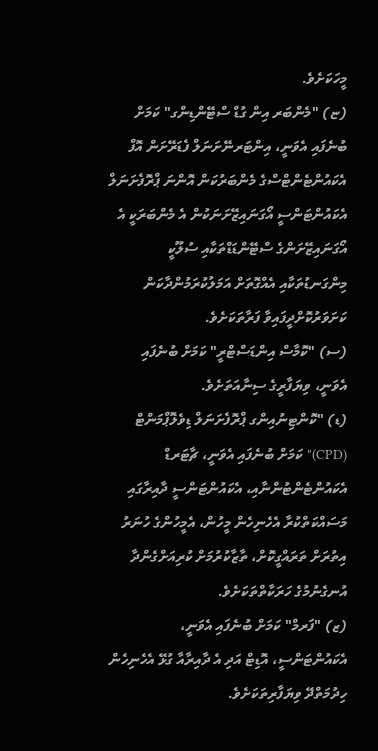މީހަކަށެވެ.
(ޏ) "މެންބަރ އިން ގުޑް ސްޓޭންޑިންގ" ކަމަށް ބުނެފައި އެވަނީ، އިންޓަރނޭށަނަލް ފެޑަރޭށަން އޮފް އެކައުންޓެންޓްސްގެ މެންބަރުކަން އޮންނަ ޕްރޮފެށަނަލް އެކައުންޓަންސީ އޯގަނައިޒޭށަނަކުން އެ މެންބަރަކީ އެ އޯގަނައިޒޭށަންގެ ސްޓޭންޑަޑްތަކާއި ސުލޫކީ މިންގަނޑުތަކާއި އެއްގޮތަށް އަމަލުކުރަމުންދާކަން ކަށަވަރުކޮށްދީފައިވާ ފަރާތަކަށެވެ.
(ސ) "ކޮމާސް އިންޑަސްޓްރީ" ކަމަށް ބުނެފައި އެވަނީ، ވިޔަފާރީގެ ސިނާއަތަށެވެ.
(ޑ) "ކޮންޓިނުއިންގ ޕްރޮފެށަނަލް ޑިވެލޮޕްމަންޓް (CPD)" ކަމަށް ބުނެފައި އެވަނީ، ޗާޓަރޑް އެކައުންޓެންޓުންނާއި، އެކައުންޓަންސީ ދާއިރާގައި މަސައްކަތްކުރާ އެހެނިހެން މީހުން، އެމީހުންގެ ހުނަރު އިތުރަށް ތަރައްގީކޮށް، ތާޒާކުރުމަށް ކުރިއަށްގެންދާ އުނގެނުމުގެ ހަރަކާތްތަކަށެވެ.
(ޒ) "ފަރމް" ކަމަށް ބުނެފައި އެވަނީ، އެކައުންޓަންސީ، އޮޑިޓް އަދި އެ ދާއިރާއާ ގުޅޭ އެހެނިހެން ހިދުމަތްދޭ ވިޔަފާރިތަކަށެވެ.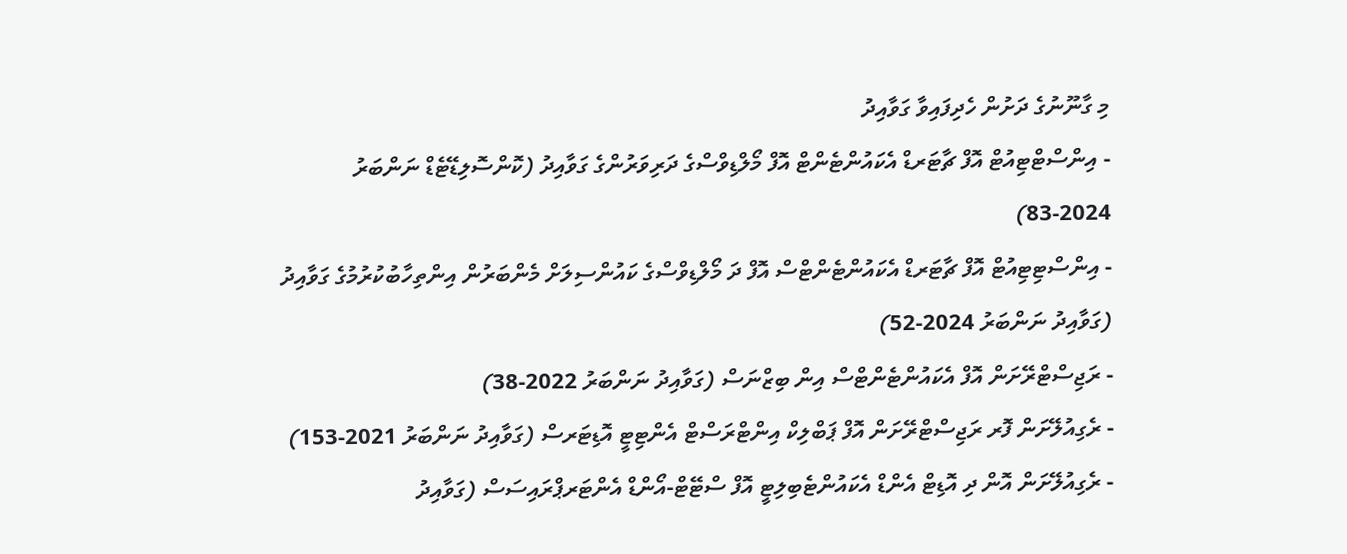މި ގާނޫނުގެ ދަށުން ހެދިފައިވާ ގަވާއިދު
- އިންސްޓްޓިއުޓް އޮފް ޗާޓަރޑް އެކައުންޓެންޓް އޮފް މޯލްޑިވްސްގެ ދަރިވަރުންގެ ގަވާއިދު (ކޮންސޮލިޑޭޓެޑް ނަންބަރު 2024-83)
- އިންސްޓިޓިއުޓް އޮފް ޗާޓަރޑް އެކައުންޓެންޓްސް އޮފް ދަ މޯލްޑިވްސްގެ ކައުންސިލަށް މެންބަރުން އިންތިހާބުކުރުމުގެ ގަވާއިދު (ގަވާއިދު ނަންބަރު 2024-52)
- ރަޖިސްޓްރޭށަން އޮފް އެކައުންޓެންޓްސް އިން ބިޒްނަސް (ގަވާއިދު ނަންބަރު 2022-38)
- ރެގިއުލޭށަން ފޮރ ރަޖިސްޓްރޭށަން އޮފް ޕަބްލިކް އިންޓްރަސްޓް އެންޓިޓީ އޮޑިޓަރސް (ގަވާއިދު ނަންބަރު 2021-153)
- ރެގިއުލޭށަން އޮން ދި އޮޑިޓް އެންޑް އެކައުންޓެބިލިޓީ އޮފް ސްޓޭޓް-އޯންޑް އެންޓަރޕްރައިސަސް (ގަވާއިދު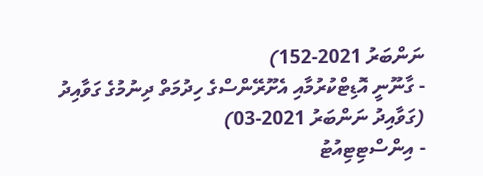ނަންބަރު 2021-152)
- ގާނޫނީ އޮޑިޓްކުރުމާއި އެށޫރޭންސްގެ ހިދުމަތް ދިނުމުގެ ގަވާއިދު (ގަވާއިދު ނަންބަރު 2021-03)
- އިންސްޓިޓިއުޓު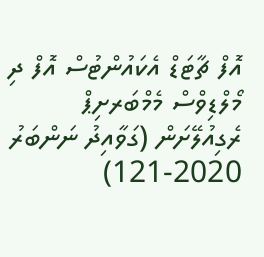އޮފް ޗާޓަޑް އެކައުންޓުސް އޮފް ދި މޯލްޑިވްސް މެމްބަރށިޕް ރެގިއުލޭށަން (ގަވާއިދު ނަންބަރު 2020-121)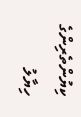ކިޔުންތެރިންގެ ހިޔާލު